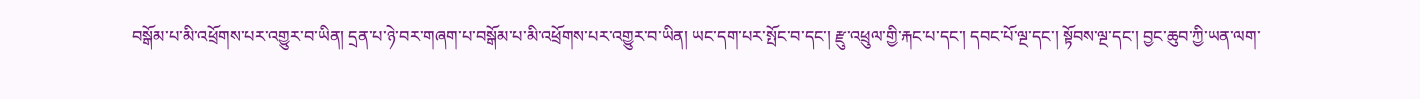བསྒོམ་པ་མི་འཕྲོགས་པར་འགྱུར་བ་ཡིན། དྲན་པ་ཉེ་བར་གཞག་པ་བསྒོམ་པ་མི་འཕྲོགས་པར་འགྱུར་བ་ཡིན། ཡང་དག་པར་སྤོང་བ་དང་། རྫུ་འཕྲུལ་གྱི་རྐང་པ་དང་། དབང་པོ་ལྔ་དང་། སྟོབས་ལྔ་དང་། བྱང་ཆུབ་ཀྱི་ཡན་ལག་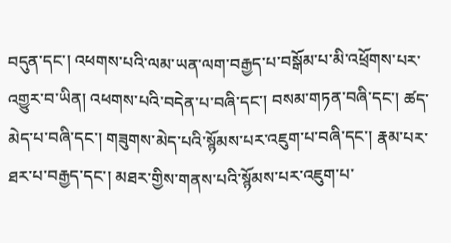བདུན་དང་། འཕགས་པའི་ལམ་ཡན་ལག་བརྒྱད་པ་བསྒོམ་པ་མི་འཕྲོགས་པར་འགྱུར་བ་ཡིན། འཕགས་པའི་བདེན་པ་བཞི་དང་། བསམ་གཏན་བཞི་དང་། ཚད་མེད་པ་བཞི་དང་། གཟུགས་མེད་པའི་སྙོམས་པར་འཇུག་པ་བཞི་དང་། རྣམ་པར་ཐར་པ་བརྒྱད་དང་། མཐར་གྱིས་གནས་པའི་སྙོམས་པར་འཇུག་པ་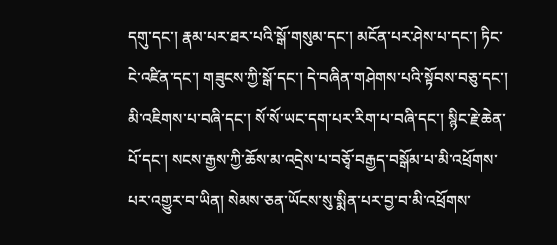དགུ་དང་། རྣམ་པར་ཐར་པའི་སྒོ་གསུམ་དང་། མངོན་པར་ཤེས་པ་དང་། ཏིང་ངེ་འཛིན་དང་། གཟུངས་ཀྱི་སྒོ་དང་། དེ་བཞིན་གཤེགས་པའི་སྟོབས་བཅུ་དང་། མི་འཇིགས་པ་བཞི་དང་། སོ་སོ་ཡང་དག་པར་རིག་པ་བཞི་དང་། སྙིང་རྗེ་ཆེན་པོ་དང་། སངས་རྒྱས་ཀྱི་ཆོས་མ་འདྲེས་པ་བཅྭོ་བརྒྱད་བསྒོམ་པ་མི་འཕྲོགས་པར་འགྱུར་བ་ཡིན། སེམས་ཅན་ཡོངས་སུ་སྨིན་པར་བྱ་བ་མི་འཕྲོགས་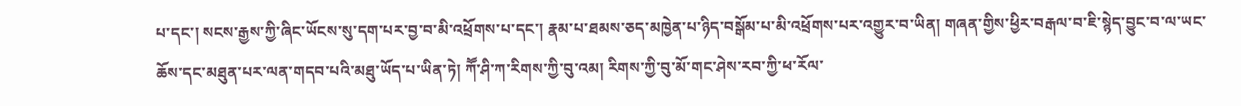པ་དང་། སངས་རྒྱས་ཀྱི་ཞིང་ཡོངས་སུ་དག་པར་བྱ་བ་མི་འཕྲོགས་པ་དང་། རྣམ་པ་ཐམས་ཅད་མཁྱེན་པ་ཉིད་བསྒོམ་པ་མི་འཕྲོགས་པར་འགྱུར་བ་ཡིན། གཞན་གྱིས་ཕྱིར་བརྒལ་བ་ཇི་སྙེད་བྱུང་བ་ལ་ཡང་ཆོས་དང་མཐུན་པར་ལན་གདབ་པའི་མཐུ་ཡོད་པ་ཡིན་ཏེ། ཀཽ་ཤི་ཀ་རིགས་ཀྱི་བུ་འམ། རིགས་ཀྱི་བུ་མོ་གང་ཤེས་རབ་ཀྱི་ཕ་རོལ་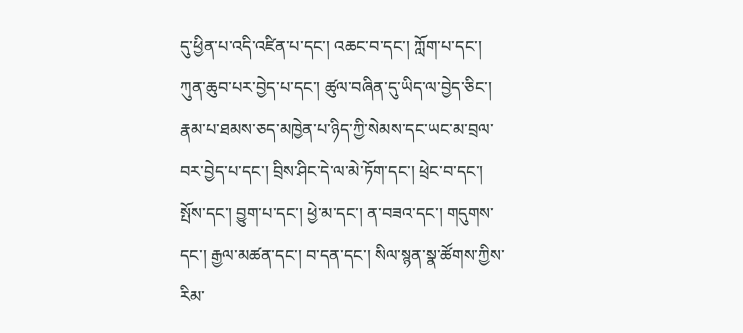དུ་ཕྱིན་པ་འདི་འཛིན་པ་དང་། འཆང་བ་དང་། ཀློག་པ་དང་། ཀུན་ཆུབ་པར་བྱེད་པ་དང་། ཚུལ་བཞིན་དུ་ཡིད་ལ་བྱེད་ཅིང་། རྣམ་པ་ཐམས་ཅད་མཁྱེན་པ་ཉིད་ཀྱི་སེམས་དང་ཡང་མ་བྲལ་བར་བྱེད་པ་དང་། བྲིས་ཤིང་དེ་ལ་མེ་ཏོག་དང་། ཕྲེང་བ་དང་། སྤོས་དང་། བྱུག་པ་དང་། ཕྱེ་མ་དང་། ན་བཟའ་དང་། གདུགས་དང་། རྒྱལ་མཚན་དང་། བ་དན་དང་། སིལ་སྙན་སྣ་ཚོགས་ཀྱིས་རིམ་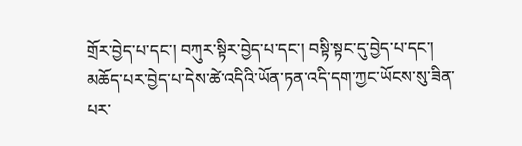གྲོར་བྱེད་པ་དང་། བཀུར་སྟིར་བྱེད་པ་དང་། བསྟི་སྟང་དུ་བྱེད་པ་དང་། མཆོད་པར་བྱེད་པ་དེས་ཚེ་འདིའི་ཡོན་ཏན་འདི་དག་ཀྱང་ཡོངས་སུ་ཟིན་པར་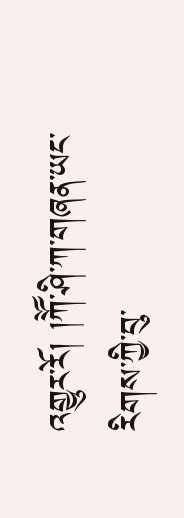འགྱུར་རོ། །ཀཽ་ཤི་ཀ་གཞན་ཡང་རིགས་ཀྱི་བུ་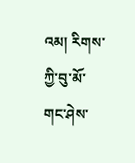འམ། རིགས་ཀྱི་བུ་མོ་གང་ཤེས་